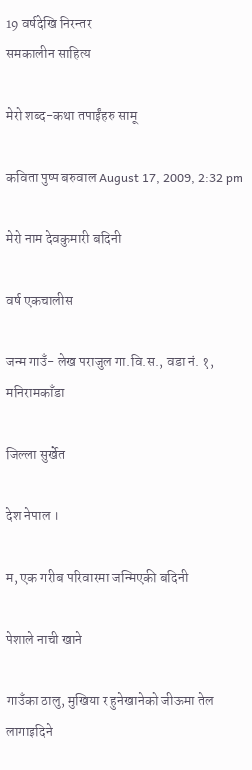19 वर्षदेखि निरन्तर
समकालीन साहित्य

मेरो शब्द-कथा तपाईंहरु सामू

कविता पुष्प बरुवाल August 17, 2009, 2:32 pm

मेरो नाम देवकुमारी बदिनी

वर्ष एकचालीस

जन्म गाउँ- लेख पराजुल गा.वि.स., वडा नं. १, मनिरामकाँडा

जिल्ला सुर्खेत

देश नेपाल ।

म, एक गरीब परिवारमा जन्मिएकी बदिनी

पेशाले नाची खाने

गाउँका ठालु, मुखिया र हुनेखानेको जीऊमा तेल लागाइदिने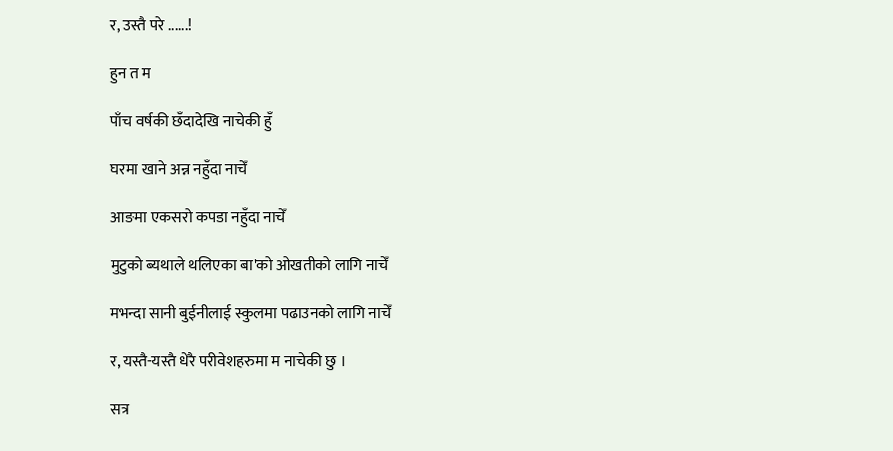र, उस्तै परे ......!

हुन त म

पाँच वर्षकी छँदादेखि नाचेकी हुँ

घरमा खाने अन्न नहुँदा नाचेँ

आङमा एकसरो कपडा नहुँदा नाचेँ

मुटुको ब्यथाले थलिएका बा'को ओखतीको लागि नाचेँ

मभन्दा सानी बुईनीलाई स्कुलमा पढाउनको लागि नाचेँ

र, यस्तै-यस्तै धेरै परीवेशहरुमा म नाचेकी छु ।

सत्र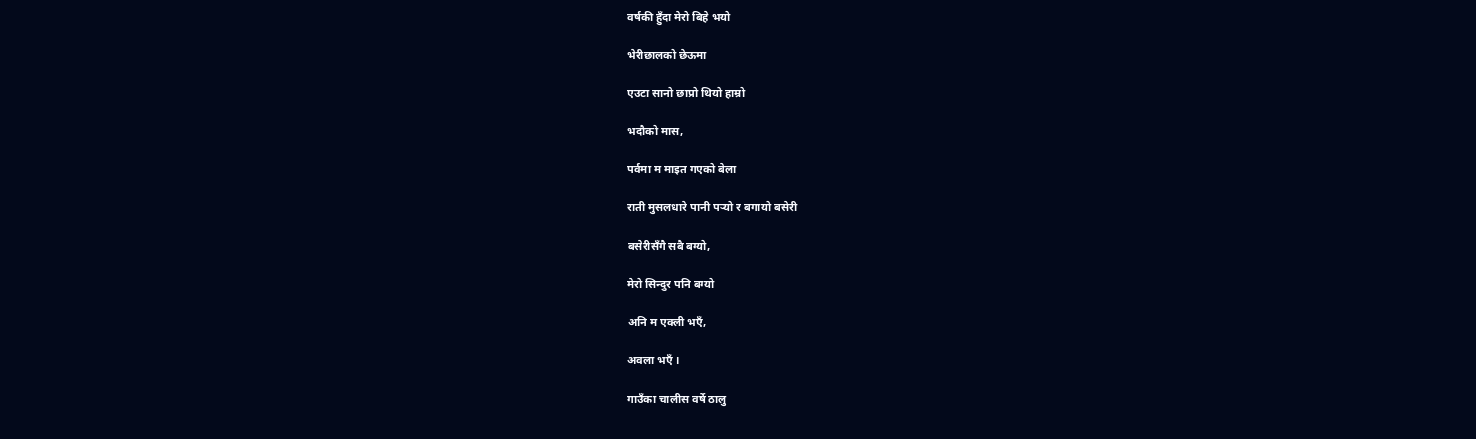वर्षकी हुँदा मेरो बिहे भयो

भेरीछालको छेऊमा

एउटा सानो छाप्रो थियो हाम्रो

भदौको मास,

पर्वमा म माइत गएको बेला

राती मुसलधारे पानी पर्‍यो र बगायो बसेरी

बसेरीसँगै सबै बग्यो,

मेरो सिन्दुर पनि बग्यो

अनि म एक्ली भएँ,

अवला भएँ ।

गाउँका चालीस वर्षे ठालु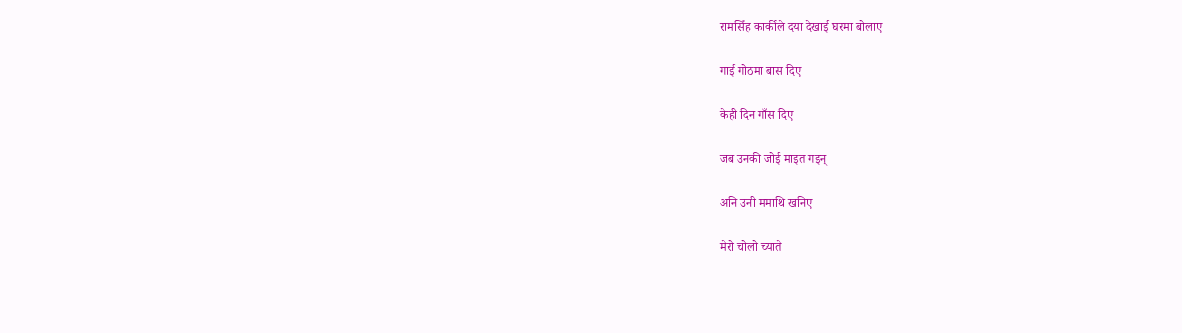रामसिँह कार्कीले दया देखाई घरमा बोलाए

गाई गोठमा बास दिए

केही दिन गाँस दिए

जब उनकी जोई माइत गइन्

अनि उनी ममाथि खनिए

मेरो चोलो च्याते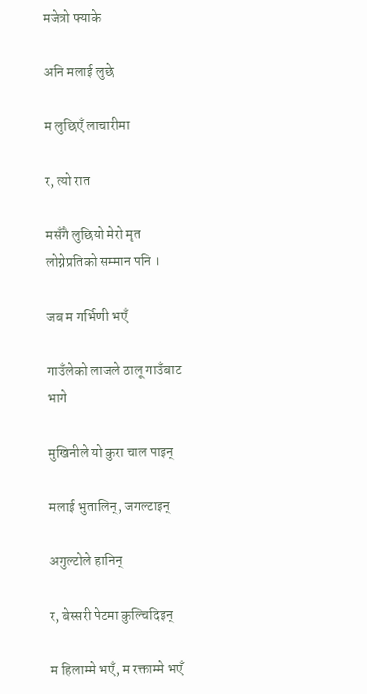मजेत्रो फ्याके

अनि मलाई लुछे

म लुछिएँ लाचारीमा

र, त्यो रात

मसँगै लुछियो मेरो मृत लोग्नेप्रतिको सम्मान पनि ।

जब म गर्भिणी भएँ

गाउँलेको लाजले ठालू गाउँबाट भागे

मुखिनीले यो कुरा चाल पाइन्

मलाई भुतालिन्, जगल्टाइन्

अगुल्टोले हानिन्

र, बेस्सरी पेटमा कुल्चिदिइन्

म हिलाम्मे भएँ, म रक्ताम्मे भएँ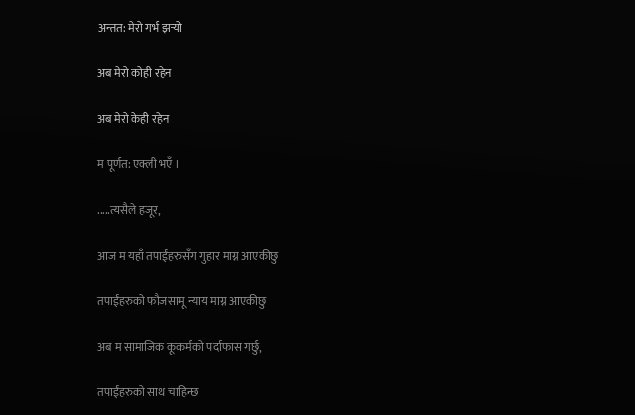अन्तत: मेरो गर्भ झर्‍यो

अब मेरो कोही रहेन

अब मेरो केही रहेन

म पूर्णत: एक्ली भएँ ।

.....त्यसैले हजूर,

आज म यहाँ तपाईंहरुसँग गुहार माग्न आएकीछु

तपाईंहरुको फौजसामू न्याय माग्न आएकीछु

अब म सामाजिक कूकर्मको पर्दाफास गर्छु,

तपाईंहरुको साथ चाहिन्छ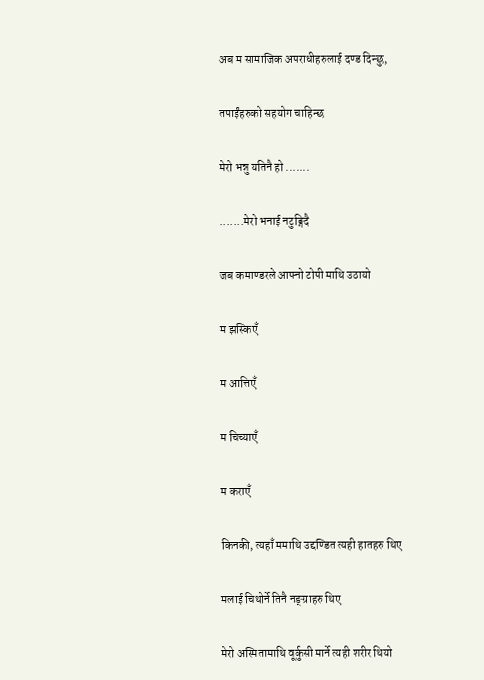अब म सामाजिक अपराधीहरुलाई दण्ड दिन्छु,

तपाईंहरुको सहयोग चाहिन्छ

मेरो भन्नु यतिनै हो .......

.......मेरो भनाई नटुङ्गिदै

जब कमाण्डरले आफ्नो टोपी माथि उठायो

म झस्किएँ

म आत्तिएँ

म चिच्याएँ

म कराएँ

किनकी, त्यहाँ ममाथि उद्दण्डित त्यही हातहरु थिए

मलाई चिथोर्ने तिनै नङ्ग्राहरु थिए

मेरो अस्मितामाथि वूर्कुसी मार्ने त्यही शरीर थियो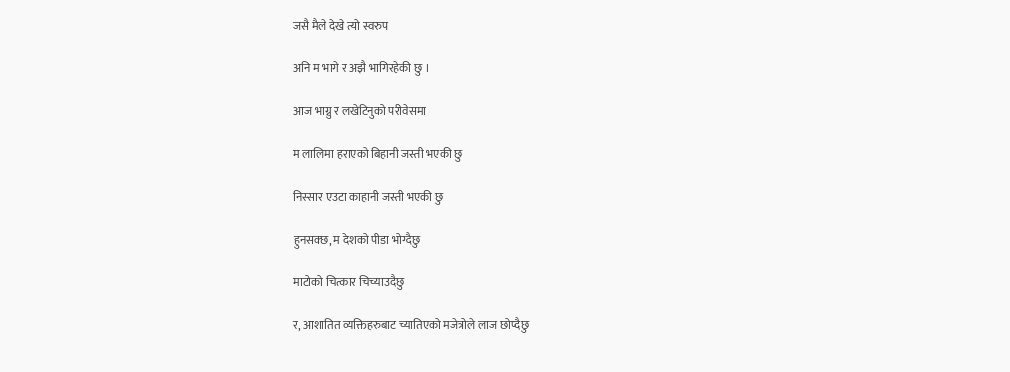जसै मैले देखे त्यो स्वरुप

अनि म भागे र अझै भागिरहेकी छु ।

आज भाग्नु र लखेटिनुको परीवेसमा

म लालिमा हराएको बिहानी जस्ती भएकी छु

निस्सार एउटा काहानी जस्ती भएकी छु

हुनसक्छ, म देशको पीडा भोग्दैछु

माटोको चित्कार चिच्याउदैछु

र, आशातित व्यक्तिहरुबाट च्यातिएको मजेत्रोले लाज छोप्दैछु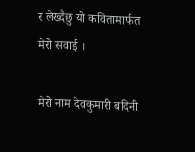र लेख्दैछु यो कवितामार्फत मेरो सवाई ।

मेरो नाम देवकुमारी बदिनी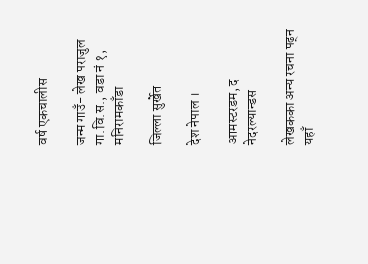वर्ष एकचालीस

जन्म गाउँ- लेख पराजुल गा.वि.स., वडा नं १, मनिरामकाँडा

जिल्ला सुर्खेत

देश नेपाल ।

आमस्टरडम, द नेदरल्यान्डस

लेखकका अन्य रचना पढ्न यहाँ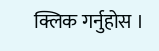क्लिक गर्नुहोस ।